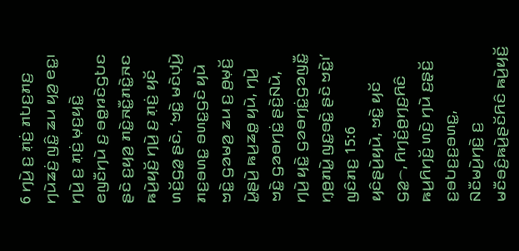6 ꤚꤣꤧ꤬ ꤢ꤬ ꤊ꤫ꤢꤦ꤬ ꤊꤝꤢ꤬ꤊꤢ꤬ ꤚꤣꤧꤘꤢꤦ꤬ ꤜꤢꤨ꤭ ꤘꤣ ꤟꤤ꤬ ꤕꤢ꤭꤯ ꤚꤣꤧ꤬ ꤢ꤬ ꤊ꤫ꤢꤦ꤬ ꤗ꤫ꤢ꤬ꤟꤢꤧ꤭ ꤕꤜꤢꤪꤚꤣꤧ ꤢ꤬ ꤋꤥ꤭ꤙꤢꤧꤞꤝꤢ ꤔꤢꤧ ꤢ꤬ꤟꤤ꤬ ꤊꤢꤧ꤭ꤏꤢꤪ꤭ꤊꤢꤧ꤭ꤏꤢ ꤒꤣꤧ꤬ꤟꤢꤩ꤬ ꤚꤣꤧ꤬ ꤢ꤬ ꤊ꤫ꤢꤦ꤬ ꤟꤢꤩ ꤛꤢꤩ꤬ꤞꤤ꤭ ꤔꤢꤧ, ‘ꤠꤢꤧ꤭ ꤗꤢꤧꤓ꤫ꤣꤧ꤬ ꤊꤢ꤬ꤋꤛꤢ꤭ ꤋꤛꤢ꤭ꤞꤢꤧ ꤟꤣꤧ ꤠꤢꤧ꤭ ꤞꤤꤗꤤ꤬ ꤘꤣ ꤢ꤬ ꤥ꤬ꤗ꤫ꤢꤩ꤬ ꤣꤧ꤭ꤔꤣꤧ꤬ ꤒꤣ꤬ꤘꤥ꤭ ꤟꤣꤧ, ꤚꤣꤧ꤬ ꤠꤢꤧ꤭ ꤞꤤꤋꤚꤢꤦ꤭ ꤔꤢꤧ꤬ꤡꤣꤧ, ꤚꤣꤧ꤬ ꤟꤢꤧ꤭ ꤞꤤꤋꤚꤢꤦ꤭ꤞꤤꤜꤢꤪ꤭ ꤚ꤫ꤥ꤬ꤊꤣꤧ꤭ ꤜꤢ꤭ꤋꤢꤧ꤭ ꤔꤢꤧ ꤠꤢꤧ꤭꤯’
ꤜꤢꤨꤊꤢ꤬ 15:6
ꤟꤢꤨꤔꤣꤧ꤬ꤟꤣꤧ, ꤠꤢꤧ꤭ ꤟꤢꤩ ꤞꤤ꤭꤮, ꤖꤚꤢꤩ꤬ꤥ꤬ꤚꤢ꤬ꤖꤢꤨ ꤒꤣ꤬ꤖꤚꤢꤩ꤬ ꤛꤢꤧ꤬ ꤚꤣꤧ ꤢ꤬ꤔ꤫ꤢꤩ꤬ ꤢ꤬ꤋꤝꤢ꤬ꤢ꤬ꤋꤛꤢ꤭, ꤡꤢꤪꤗꤣꤧ꤬ꤚꤢꤧ꤬ ꤢ꤬ ꤗꤢꤪꤋꤢꤨ꤬ꤒꤣꤧ꤬ꤔꤢꤩꤖꤢꤨ ꤒꤣꤧ꤬ꤟꤢꤩ꤬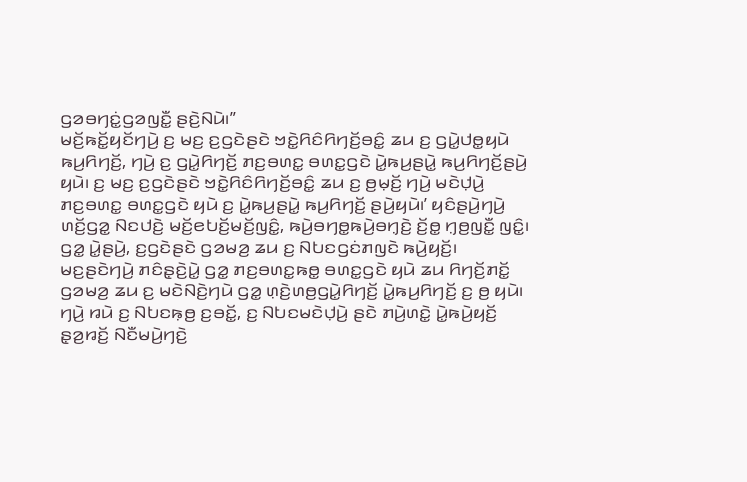ꤞꤤꤋꤚꤢꤦ꤭ꤞꤤꤜꤢꤪ꤭ ꤔꤢꤧ꤬ꤡꤣꤧ꤯”
ꤗꤢꤩ꤬ꤒꤢꤩ꤭ꤟꤢꤩꤚꤣꤧ꤬ ꤢ꤬ ꤗꤢ꤬ ꤢ꤬ꤞꤢꤧꤔꤢꤧ ꤠꤢꤧ꤭ꤖꤢꤨꤖꤚꤢꤩ꤬ꤋꤢꤨ꤭ ꤘꤣ ꤢ꤬ ꤞꤣꤧ꤭ꤓꤥ꤭ꤟꤣꤧ ꤒꤣ꤬ꤖꤚꤢꤩ꤬, ꤚꤣꤧ꤬ ꤢ꤬ ꤞꤣꤧ꤭ꤖꤚꤢꤩ꤬ ꤊꤢ꤬ꤋꤛꤢ꤭ ꤋꤛꤢ꤭ꤞꤢꤧ ꤣꤧ꤭ꤒꤣ꤬ꤔꤣꤧ꤭ ꤒꤣ꤬ꤖꤚꤢꤩ꤬ꤔꤣꤧ꤬ ꤟꤣꤧ꤯ ꤢ꤬ ꤗꤢ꤬ ꤢ꤬ꤞꤢꤧꤔꤢꤧ ꤠꤢꤧ꤭ꤖꤢꤨꤖꤚꤢꤩ꤬ꤋꤢꤨ꤭ ꤘꤣ ꤢ꤬ ꤥ꤬ꤗ꤫ꤢꤩ꤬ ꤚꤣꤧ꤬ ꤗꤢꤧꤓ꤫ꤣꤧ꤬ ꤊꤢ꤬ꤋꤛꤢ꤭ ꤋꤛꤢ꤭ꤞꤢꤧ ꤟꤣꤧ ꤢ꤬ ꤣꤧ꤭ꤒꤣ꤬ꤔꤣꤧ꤭ ꤒꤣ꤬ꤖꤚꤢꤩ꤬ ꤔꤣꤧ꤬ꤟꤣꤧ꤯’ ꤟꤢꤨꤔꤣꤧ꤬ꤚꤣꤧ꤬ ꤛꤢꤩ꤬ꤞꤤ꤭ ꤡꤢꤓꤢꤧ꤬ ꤗꤢꤩ꤬ꤕꤝꤢꤩ꤬ꤗꤢꤩ꤬ꤜꤢꤨ꤭, ꤒꤣꤧ꤬ꤋꤚꤥ꤭ꤒꤣꤧ꤬ꤋꤚ꤫ꤢꤧ꤬ ꤢꤩ꤬ꤥ꤭ ꤚ꤫ꤥ꤬ꤜꤢꤪ꤭ ꤜꤢꤨ꤭꤯
ꤞꤤ꤭ ꤣꤧ꤭ꤔꤣꤧ꤬, ꤢ꤬ꤞꤢꤧꤔꤢꤧ ꤞꤤꤗꤤ꤬ ꤘꤣ ꤢ꤬ ꤡꤝꤢꤞꤢꤦꤊꤜꤢꤧ ꤒꤣꤧ꤬ꤟꤢꤩ꤬꤯ ꤗꤢ꤬ꤔꤢꤧꤚꤣꤧ꤬ ꤊꤢꤨꤔ꤫ꤢꤧ꤬ꤣꤧ꤭ ꤞꤤ꤭ ꤊꤢ꤬ꤋꤛꤢ꤭ꤒꤥ꤭ ꤋꤛꤢ꤭ꤞꤢꤧ ꤟꤣꤧ ꤘꤣ ꤖꤚꤢꤩ꤬ꤊꤢꤩ꤭ ꤞꤤꤗꤤ꤬ ꤘꤣ ꤢ꤬ ꤗꤢꤧꤡꤢꤧ꤬ꤚꤣꤧ ꤞꤤ꤭ ꤛ꤫ꤢꤧ꤬ꤛꤥ꤬ꤞꤣꤧ꤭ꤖꤚꤢꤩ꤬ ꤣꤧ꤭ꤒꤣ꤬ꤖꤚꤢꤩ꤬ ꤢ꤬ ꤥ꤬ ꤟꤣꤧ꤯
ꤚꤣꤧ꤬ ꤙꤣꤧ ꤢ꤬ ꤡꤝꤢꤒ꤫ꤥ꤬ ꤢ꤬ꤋꤢꤩ꤭, ꤢ꤬ ꤡꤝꤢꤗꤢꤧꤓ꤫ꤣꤧ꤬ ꤔꤢꤧ ꤊꤣꤧ꤬ꤛꤢꤧ꤭ ꤣꤧ꤭ꤒꤣꤧ꤬ꤟꤢꤩ꤬ ꤔ꤫ꤤ꤬ꤙꤢꤩ꤬ ꤡꤢꤪꤗꤣꤧ꤬ꤚꤢꤧ꤬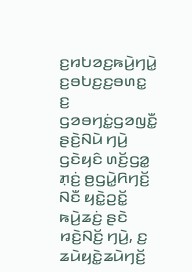ꤢ꤬ꤙꤝꤤꤢ꤬ꤒꤣꤧ꤬ꤚꤣꤧ꤭ ꤢ꤬ꤋꤝꤢ꤬ꤢ꤬ꤋꤛꤢ꤭ ꤢ꤬ ꤞꤤꤋꤚꤢꤦ꤭ꤞꤤꤜꤢꤪ꤭ ꤔꤢꤧ꤬ꤡꤣꤧ ꤚꤣꤧ꤬ ꤞꤢꤧꤟꤢꤨ ꤛꤢꤩ꤬ꤞꤤ꤭ ꤊ꤫ꤢꤦ꤬ ꤥ꤬ꤞꤣꤧ꤭ꤖꤚꤢꤩ꤬ ꤡꤢꤪ ꤟꤢꤧ꤭ꤑꤢꤩ꤭ ꤒꤣꤧ꤬ꤘꤢꤦ꤬ ꤔꤢꤧ ꤙꤢꤧ꤬ꤡꤢꤩ꤬ ꤚꤣꤧ꤬, ꤢ꤬ ꤘꤣꤧꤟꤢꤧ꤭ꤘꤣꤧꤚꤢꤩ꤬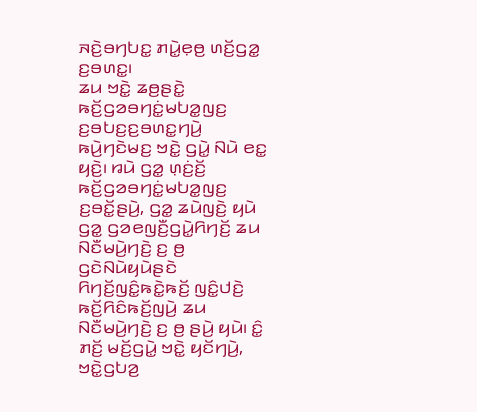ꤏꤢꤧ꤬ꤋꤚꤝꤢ꤭ ꤊꤣꤧ꤭ꤕ꤫ꤥ꤬ ꤛꤢꤩ꤬ꤞꤤ꤭ ꤢ꤬ꤋꤛꤢ꤭꤯
ꤘꤣ ꤠꤢꤧ꤭ ꤘꤥ꤬ꤔꤢꤧ꤭ ꤒꤢꤩ꤬ꤞꤤꤋꤚꤢꤦ꤭ꤗꤝꤤ꤭ꤜꤢ꤬ ꤢ꤬ꤋꤝꤢ꤬ꤢ꤬ꤋꤛꤢ꤭ꤚꤣꤧ꤬ ꤒꤣꤧ꤬ꤚꤢꤧꤗꤢ꤬ ꤠꤢꤧ꤭ ꤞꤣꤧ꤭ ꤡꤣꤧ ꤕꤢ꤭ ꤟꤢꤧ꤬꤯ ꤙꤣꤧ ꤞꤤ꤭ ꤛ꤫ꤢꤦ꤬ꤢꤩ꤬ ꤒꤢꤩ꤬ꤞꤤꤋꤚꤢꤦ꤭ꤗꤝꤤ꤭ꤜꤢ꤬ ꤢ꤬ꤋꤢꤩ꤭ꤔꤣꤧ꤬, ꤞꤤ꤭ ꤘꤣꤧꤜꤢꤧ꤬ ꤟꤣꤧ ꤞꤤ꤭ ꤞꤤꤕꤜꤢꤪ꤬ꤞꤣꤧ꤭ꤖꤚꤢꤩ꤬ ꤘꤣ ꤡꤢꤪꤗꤣꤧ꤬ꤚꤢꤧ꤬ ꤢ꤬ ꤥ꤬ ꤞꤢꤧꤡꤣꤧꤟꤣꤧꤔꤢꤧ ꤖꤚꤢꤩ꤬ꤜꤢꤨ꤭ꤒꤢꤧ꤭ꤒꤢꤩ꤬ ꤜꤢꤨ꤭ꤓꤢꤧ꤬ ꤒꤢꤩ꤬ꤖꤢꤨꤒꤢꤩ꤬ꤜꤣꤧ꤬ ꤘꤣ ꤡꤢꤪꤗꤣꤧ꤬ꤚꤢꤧ꤬ ꤢ꤬ ꤥ꤬ ꤔꤣꤧ꤬ ꤟꤣꤧ꤯ ꤢꤨ꤭ ꤊꤢꤩ꤬ ꤗꤢꤩ꤬ꤞꤣꤧ꤭ ꤠꤢꤧ꤭ ꤟꤢꤩꤚꤣꤧ꤬, ꤠꤢꤧ꤭ꤞꤝꤤ꤬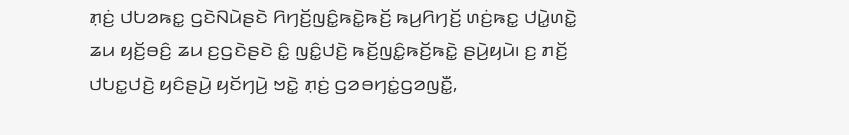ꤊ꤫ꤢꤦ꤬ ꤓꤝꤤꤒꤢ꤭ ꤞꤢꤧꤡꤣꤧꤔꤢꤧ ꤖꤚꤢꤩ꤬ꤜꤢꤨ꤭ꤒꤢꤧ꤭ꤒꤢꤩ꤬ ꤒꤣ꤬ꤖꤚꤢꤩ꤬ ꤛꤢꤦ꤬ꤒꤢ꤭ ꤓꤣꤧ꤭ꤛꤢꤧ꤭ ꤘꤣ ꤟꤢꤩ꤬ꤋꤢꤨ꤬ ꤘꤣ ꤢ꤬ꤞꤢꤧꤔꤢꤧ ꤢꤨ꤭ ꤜꤢꤨ꤭ꤓꤢꤧ꤬ ꤒꤢꤩ꤬ꤜꤢꤨ꤭ꤒꤢꤩ꤬ꤒꤢꤧ꤭ ꤔꤣꤧ꤬ꤟꤣꤧ꤯ ꤢ꤬ ꤊꤢꤩ꤬ ꤓꤝꤢ꤭ꤓꤢꤧ꤬ ꤟꤢꤨꤔꤣꤧ꤬ ꤟꤢꤩꤚꤣꤧ꤬ ꤠꤢꤧ꤭ ꤊ꤫ꤢꤦ꤬ ꤞꤤꤋꤚꤢꤦ꤭ꤞꤤꤜꤢꤪ꤭,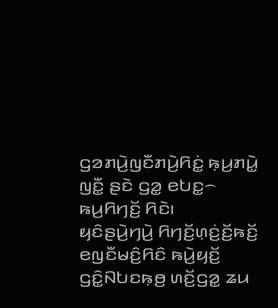ꤞꤤꤊꤣꤧ꤬ꤜꤢꤪꤊꤣꤧ꤬ꤖꤢꤦ꤭ ꤒ꤫ꤣ꤬ꤊꤣꤧ꤭ ꤜꤢꤪ꤭ ꤔꤢꤧ ꤞꤤ꤭ ꤕꤝꤢ꤭꤮ ꤒꤣ꤬ꤖꤚꤢꤩ꤬ ꤖꤢꤧ꤯
ꤟꤢꤨꤔꤣꤧ꤬ꤚꤣꤧ꤬ ꤖꤚꤢꤩ꤬ꤛ꤫ꤢꤦ꤬ꤢꤩ꤬ꤒꤢꤩ꤬ ꤕꤜꤢꤪꤗꤢꤨ꤬ꤖꤢꤨ ꤒꤣꤧ꤬ꤟꤢꤩ꤬ ꤞꤢꤨ꤭ꤡꤝꤢꤒ꤫ꤥ꤬ ꤛꤢꤩ꤬ꤞꤤ꤭ ꤘꤣ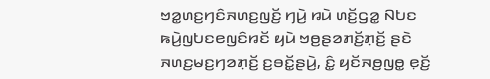ꤠꤤ꤭ꤛꤢ꤬ꤚꤢꤨꤏꤛꤢ꤬ꤜꤢꤩ꤬ ꤚꤣꤧ꤬ ꤙꤣꤧ ꤛꤢꤩ꤬ꤞꤤ꤭ ꤡꤝꤢ ꤒꤣꤧ꤬ꤜꤝꤢꤕꤜꤢꤨꤙꤢꤩ ꤟꤣꤧ ꤠꤥ꤬ꤔꤤꤊꤢꤩ꤬ꤊ꤫ꤢꤩ꤬ ꤔꤢꤧ ꤏꤛꤢ꤬ꤗꤢ꤬ꤚꤤꤊ꤫ꤢꤩ꤬ ꤢ꤬ꤋꤢꤩ꤭ꤔꤣꤧ꤬, ꤢꤨ꤭ ꤟꤢꤩꤏꤥ꤬ꤜꤥ꤭ ꤕ꤫ꤢꤩ꤬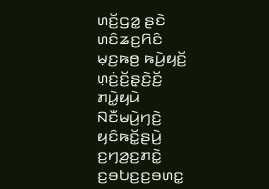ꤛꤢꤩ꤬ꤞꤤ꤭ ꤔꤢꤧ ꤛꤢꤨꤘꤢ꤬ꤖꤢꤨ ꤗ꤫ꤢ꤬ꤒꤥ꤬ ꤒꤣꤧ꤬ꤟꤢꤩ꤬ ꤛ꤫ꤢꤦ꤬ꤢꤩ꤬ꤔ꤫ꤢꤧ꤬ꤢꤩ꤬ ꤊꤣꤧ꤭ꤟꤣꤧ ꤡꤢꤪꤗꤣꤧ꤬ꤚꤢꤧ꤬ ꤟꤢꤨꤒꤢꤩ꤭ꤔꤣꤧ꤬ ꤢ꤬ꤚꤤ꤬ꤢ꤬ꤊꤢꤧ꤭ ꤢ꤬ꤋꤝꤢ꤬ꤢ꤬ꤋꤛꤢ꤭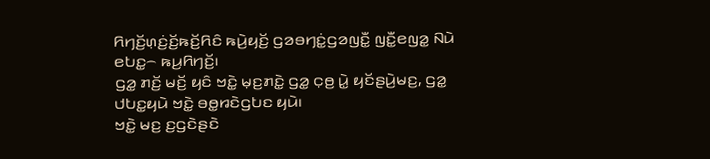ꤖꤚꤢꤩ꤬ꤛ꤫ꤢꤦ꤬ꤢꤩ꤬ꤒꤢꤩ꤬ꤖꤢꤨ ꤒꤣꤧ꤬ꤟꤢꤩ꤬ ꤞꤤꤋꤚꤢꤦ꤭ꤞꤤꤜꤢꤪ꤭ ꤜꤢꤪ꤭ꤕꤜꤤ꤭ ꤡꤣꤧ ꤕꤝꤢ꤭꤮ ꤒꤣ꤬ꤖꤚꤢꤩ꤬꤯
ꤞꤤ꤭ ꤊꤢꤩ꤬ ꤗꤢꤩ꤬ ꤟꤢꤨ ꤠꤢꤧ꤭ ꤗ꤫ꤢ꤬ꤊꤢꤧ꤭ ꤞꤤ꤭ ꤍ꤫ꤥ꤬ ꤣꤧ꤭ ꤟꤢꤩꤔꤣꤧ꤬ꤗꤢ꤬, ꤞꤤ꤭ ꤓꤝꤢ꤭ꤟꤣꤧ ꤠꤢꤧ꤭ ꤋꤥ꤭ꤙꤢꤧꤞꤝꤢ ꤟꤣꤧ꤯
ꤠꤢꤧ꤭ ꤗꤢ꤬ ꤢ꤬ꤞꤢꤧꤔꤢꤧ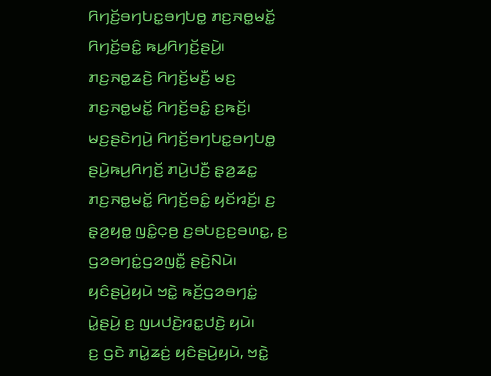ꤖꤚꤢꤩ꤬ꤋꤚꤝꤢ꤭ꤋꤚꤝꤥ꤭ ꤊꤢ꤬ꤏꤥ꤭ꤗꤢꤩ꤭ ꤖꤚꤢꤩ꤬ꤋꤢꤨ꤭ ꤒꤣ꤬ꤖꤚꤢꤩ꤬ꤔꤣꤧ꤬꤯ ꤊꤢ꤬ꤏꤥ꤭ꤘꤢꤧ꤬ ꤖꤚꤢꤩ꤬ꤗꤢꤪ꤬ ꤗꤢ꤬ ꤊꤢ꤬ꤏꤥ꤭ꤗꤢꤩ꤭ ꤖꤚꤢꤩ꤬ꤋꤢꤨ꤭ ꤢ꤬ꤒꤢꤩ꤬꤯ ꤗꤢ꤬ꤔꤢꤧꤚꤣꤧ꤬ ꤖꤚꤢꤩ꤬ꤋꤚꤝꤢ꤭ꤋꤚꤝꤥ꤭ ꤔꤣꤧ꤬ꤒꤣ꤬ꤖꤚꤢꤩ꤬ ꤊꤣꤧ꤬ꤓꤢꤪ꤬ ꤔ꤫ꤤ꤬ꤘꤢ꤭ ꤊꤢ꤬ꤏꤥ꤭ꤗꤢꤩ꤭ ꤖꤚꤢꤩ꤬ꤋꤢꤨ꤭ ꤟꤢꤩꤙꤢꤩ꤬꤯ ꤢ꤬ ꤔ꤫ꤤ꤬ꤟꤥ꤭ ꤜꤢꤨ꤭ꤍ꤫ꤥ꤬ ꤢ꤬ꤋꤝꤢ꤬ꤢ꤬ꤋꤛꤢ꤭, ꤢ꤬ ꤞꤤꤋꤚꤢꤦ꤭ꤞꤤꤜꤢꤪ꤭ ꤔꤢꤧ꤬ꤡꤣꤧ꤯ ꤟꤢꤨꤔꤣꤧ꤬ꤟꤣꤧ ꤠꤢꤧ꤭ ꤒꤢꤩ꤬ꤞꤤꤋꤚꤢꤦ꤭ ꤣꤧ꤭ꤔꤣꤧ꤬ ꤢ꤬ ꤜꤣꤓꤢꤧ꤬ꤙꤢ꤭ꤓꤢꤧ꤬ ꤟꤣꤧ꤯
ꤢ꤬ ꤞꤢꤧ ꤊꤣꤧ꤭ꤘꤢꤦ꤬ ꤟꤢꤨꤔꤣꤧ꤬ꤟꤣꤧ, ꤠꤢꤧ꤭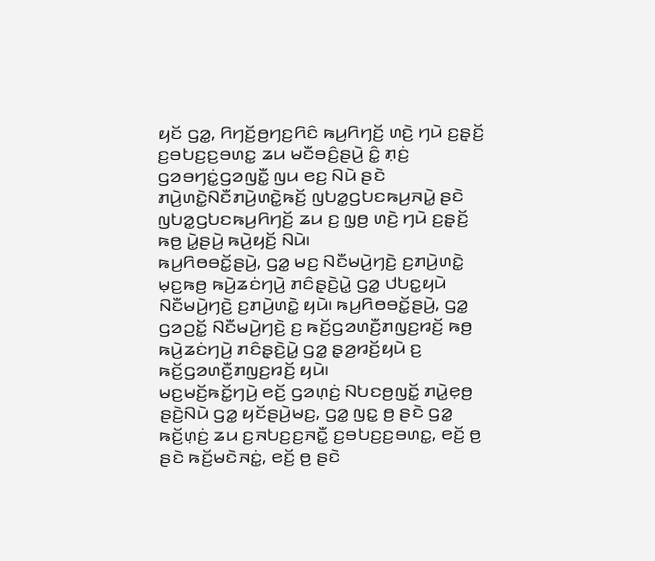ꤟꤢꤩ ꤞꤤ꤭, ꤖꤚꤢꤩ꤬ꤥ꤬ꤚꤢ꤬ꤖꤢꤨ ꤒꤣ꤬ꤖꤚꤢꤩ꤬ ꤛꤢꤧ꤬ ꤚꤣꤧ ꤢ꤬ꤔ꤫ꤢꤩ꤬ ꤢ꤬ꤋꤝꤢ꤬ꤢ꤬ꤋꤛꤢ꤭ ꤘꤣ ꤗꤢꤪꤋꤢꤨ꤬ꤔꤣꤧ꤬ ꤢꤨ꤭ ꤊ꤫ꤢꤦ꤬ ꤞꤤꤋꤚꤢꤦ꤭ꤞꤤꤜꤢꤪ꤭ ꤜꤣ ꤕꤢ꤬ ꤡꤣꤧ ꤔꤢꤧ ꤊꤣꤧ꤬ꤛꤢꤧ꤭ꤡꤢꤪꤊꤣꤧ꤬ꤛꤢꤧ꤭ꤒꤢꤩ꤬ ꤜꤝꤤ꤭ꤞꤝꤢꤒꤣ꤬ꤏꤣꤧ꤭ ꤔꤢꤧ ꤜꤝꤤ꤭ꤞꤝꤢꤒꤣ꤬ꤖꤚꤢꤩ꤬ ꤘꤣ ꤢ꤬ ꤜ꤫ꤥ꤬ ꤛꤢꤧ꤬ ꤚꤣꤧ ꤢ꤬ꤔ꤫ꤢꤩ꤬ ꤒꤥ꤬ ꤣꤧ꤭ꤔꤣꤧ꤬ ꤒꤣꤧ꤬ꤟꤢꤩ꤬ ꤡꤣꤧ꤯
ꤒꤣ꤬ꤖꤥꤋꤢꤩ꤭ꤔꤣꤧ꤬, ꤞꤤ꤭ ꤗꤢ꤬ ꤡꤢꤪꤗꤣꤧ꤬ꤚꤢꤧ꤬ ꤢ꤬ꤊꤣꤧ꤬ꤛꤢꤧ꤭ ꤗ꤫ꤢ꤬ꤒꤥ꤬ ꤒꤣꤧ꤬ꤘꤢꤦꤚꤣꤧ꤬ ꤊꤢꤨꤔ꤫ꤢꤧ꤬ꤣꤧ꤭ ꤞꤤ꤭ ꤓꤝꤢ꤭ꤟꤣꤧ ꤡꤢꤪꤗꤣꤧ꤬ꤚꤢꤧ꤬ ꤢ꤬ꤊꤣꤧ꤬ꤛꤢꤧ꤭ ꤟꤣꤧ꤯ ꤒꤣ꤬ꤖꤥꤋꤢꤩ꤭ꤔꤣꤧ꤬, ꤞꤤ꤭ ꤞꤤꤑꤢꤩ꤭ ꤡꤢꤪꤗꤣꤧ꤬ꤚꤢꤧ꤬ ꤢ꤬ ꤒꤢꤩ꤬ꤞꤤꤛꤢꤪ꤬ꤊꤜꤢ꤬ꤙꤢꤩ꤬ ꤒꤥ꤬ ꤒꤣꤧ꤬ꤘꤢꤦꤚꤣꤧ꤬ ꤊꤢꤨꤔ꤫ꤢꤧ꤬ꤣꤧ꤭ ꤞꤤ꤭ ꤔ꤫ꤤ꤬ꤙꤢꤩ꤬ꤟꤣꤧ ꤢ꤬ ꤒꤢꤩ꤬ꤞꤤꤛꤢꤪ꤬ꤊꤜꤢ꤬ꤙꤢꤩ꤬ ꤟꤣꤧ꤯
ꤗꤢ꤬ꤗꤢꤩ꤬ꤒꤢꤩ꤭ꤚꤣꤧ꤬ ꤕꤢꤩ꤬ ꤞꤤꤛ꤫ꤢꤦ꤬ ꤡꤝꤢꤥ꤬ꤜꤢꤩ꤭ ꤊꤣꤧ꤭ꤕ꤫ꤥ꤬ ꤔꤢꤧ꤬ꤡꤣꤧ ꤞꤤ꤭ ꤟꤢꤩꤔꤣꤧ꤬ꤗꤢ꤬, ꤞꤤ꤭ ꤜꤢ꤭ ꤥ꤬ ꤔꤢꤧ ꤞꤤ꤭ ꤒꤢꤩ꤬ꤛ꤫ꤢꤦ꤬ ꤘꤣ ꤢ꤬ꤏꤝꤢ꤬ꤢ꤬ꤏꤢꤪ꤭ ꤢ꤬ꤋꤝꤢ꤬ꤢ꤬ꤋꤛꤢ꤭, ꤕꤢꤩ꤬ ꤥ꤬ ꤔꤢꤧ ꤒꤢꤩ꤬ꤗꤢꤧꤏꤢꤦ꤭, ꤕꤢꤩ꤬ ꤥ꤬ ꤔꤢꤧ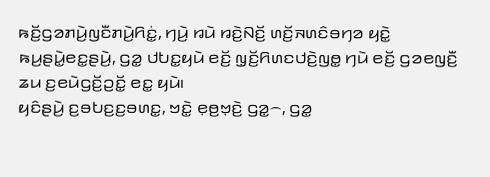ꤒꤢꤩ꤬ꤞꤤꤊꤣꤧ꤬ꤜꤢꤪꤊꤣꤧ꤬ꤖꤢꤦ꤭, ꤚꤣꤧ꤬ ꤙꤣꤧ ꤙꤢꤧ꤬ꤡꤢꤩ꤬ ꤛꤢꤩ꤬ꤏꤛꤢꤨꤋꤚꤤ ꤟꤢꤧ꤭ ꤒꤣ꤬ꤔꤣꤧ꤭ꤕꤢ꤭ꤔꤣꤧ꤬, ꤞꤤ꤭ ꤓꤝꤢ꤭ꤟꤣꤧ ꤕꤢꤩ꤬ ꤜ꤫ꤢꤩ꤬ꤖꤛꤢꤓꤢꤧ꤬ꤜꤥ꤭ ꤚꤣꤧ ꤕꤢꤩ꤬ ꤞꤤꤕꤜꤢꤪ꤬ ꤘꤣ ꤢ꤬ꤕꤣꤧꤞꤢꤩ꤬ꤑꤢꤩ꤭ ꤕꤢ꤭ ꤟꤣꤧ꤯
ꤟꤢꤨꤔꤣꤧ꤬ ꤢ꤬ꤋꤝꤢ꤬ꤢ꤬ꤋꤛꤢ꤭, ꤠꤢꤧ꤭ ꤕ꤫ꤥ꤬ꤠ꤫ꤢꤧ꤬ ꤞꤤ꤭꤮, ꤞꤤ꤭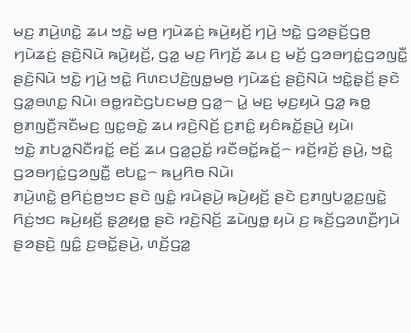ꤗꤢ꤬ ꤊꤣꤧ꤬ꤛꤢꤧ꤭ ꤘꤣ ꤠꤢꤧ꤭ ꤗꤥ꤬ ꤚꤣꤧꤘꤢꤦ꤬ ꤒꤣꤧ꤬ꤟꤢꤩ꤬ ꤚꤣꤧ꤬ ꤠꤢꤧ꤭ ꤞꤤꤔꤢꤩ꤬ꤞꤥ꤬ ꤚꤣꤧꤘꤢꤦ꤬ ꤔꤢꤧ꤬ꤡꤣꤧ ꤒꤣꤧ꤬ꤟꤢꤩ꤬, ꤞꤤ꤭ ꤗꤢ꤬ ꤖꤚꤢꤩ꤬ ꤘꤣ ꤢ꤬ ꤗꤢꤩ꤬ ꤞꤤꤋꤚꤢꤦ꤭ꤞꤤꤜꤢꤪ꤭ ꤔꤢꤧ꤬ꤡꤣꤧ ꤠꤢꤧ꤭ ꤚꤣꤧ꤬ ꤠꤢꤧ꤭ ꤖꤛꤢꤓꤢꤧ꤬ꤜꤥ꤭ꤗꤥ꤬ ꤚꤣꤧꤘꤢꤦ꤬ ꤔꤢꤧ꤬ꤡꤣꤧ ꤠꤢꤧ꤭ꤔ꤫ꤢꤩ꤬ ꤔꤢꤧ ꤞꤤ꤭ꤋꤛꤢ꤭ ꤡꤣꤧ꤯ ꤋꤥ꤭ꤙꤢꤧꤞꤝꤢꤗꤥ꤬ ꤞꤤ꤭꤮ ꤣꤧ꤭ ꤗꤢ꤬ ꤗ꤫ꤢ꤬ꤟꤣꤧ ꤞꤤ꤭ ꤒꤥ꤭ ꤥ꤬ꤊꤜꤢꤪ꤬ꤏꤢꤪꤗꤢ꤬ ꤜꤢ꤭ꤋꤢꤧ꤭ ꤘꤣ ꤙꤢꤧ꤬ꤡꤢꤩ꤬ ꤢ꤬ꤊꤢꤨ꤭ ꤟꤢꤨꤒꤢꤩ꤭ꤔꤣꤧ꤬ ꤟꤣꤧ꤯
ꤠꤢꤧ꤭ ꤊꤝꤤ꤭ꤡꤢꤪꤙꤢꤩ꤭ ꤕꤢꤩ꤬ ꤘꤣ ꤞꤤ꤭ꤑꤢꤩ꤭ ꤙꤢꤪꤋꤢꤩ꤭ꤒꤢꤩ꤭꤮ ꤙꤢꤩ꤬ꤙꤢꤩ꤬ ꤔꤣꤧ꤬, ꤠꤢꤧ꤭ ꤞꤤꤋꤚꤢꤦ꤭ꤞꤤꤜꤢꤪ꤭ ꤕꤝꤢ꤭꤮ ꤒꤣ꤬ꤖꤥ ꤡꤣꤧ꤯
ꤊꤣꤧ꤬ꤛꤢꤧ꤭ ꤥ꤬ꤖꤢꤦ꤬ꤥ꤬ꤠꤢ ꤔꤢꤧ ꤜꤢꤨ꤭ ꤙꤣꤧꤔꤣꤧ꤬ ꤒꤣꤧ꤬ꤟꤢꤩ꤬ ꤔꤢꤧ ꤢ꤬ꤊꤜꤝꤤ꤭ꤢ꤬ꤜꤢꤧ꤭ ꤖꤢꤦ꤬ꤠꤢ ꤒꤣꤧ꤬ꤟꤢꤩ꤬ ꤔ꤫ꤤ꤬ꤟꤥ꤭ ꤔꤢꤧ ꤙꤢꤧ꤬ꤡꤢꤩ꤬ ꤘꤣꤧꤜꤥ꤭ ꤟꤣꤧ ꤢ꤬ ꤒꤢꤩ꤬ꤞꤤꤛꤢꤪ꤬ꤚꤣꤧ ꤔꤤꤔꤢꤧ꤬ ꤜꤢꤨ꤭ ꤢ꤬ꤋꤢꤩ꤭ꤔꤣꤧ꤬, ꤛꤢꤩ꤬ꤞꤤ꤭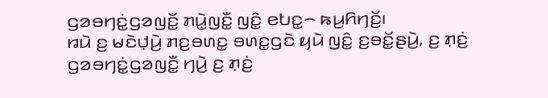ꤞꤤꤋꤚꤢꤦ꤭ꤞꤤꤜꤢꤪ꤭ ꤊꤣꤧ꤭ꤜꤢꤪ꤭ ꤜꤢꤨ꤭ ꤕꤝꤢ꤭꤮ ꤒꤣ꤬ꤖꤚꤢꤩ꤬꤯
ꤙꤣꤧ ꤢ꤬ ꤗꤢꤧꤓ꤫ꤣꤧ꤬ ꤊꤢ꤬ꤋꤛꤢ꤭ ꤋꤛꤢ꤭ꤞꤢꤧ ꤟꤣꤧ ꤜꤢꤨ꤭ ꤢ꤬ꤋꤢꤩ꤭ꤔꤣꤧ꤬, ꤢ꤬ ꤊ꤫ꤢꤦ꤬ ꤞꤤꤋꤚꤢꤦ꤭ꤞꤤꤜꤢꤪ꤭ ꤚꤣꤧ꤬ ꤢ꤬ ꤊ꤫ꤢꤦ꤬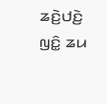ꤘꤢꤧ꤬ꤓꤢꤧ꤬ ꤜꤢꤨ꤭ ꤘꤣ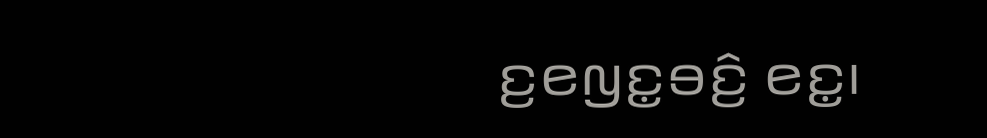ꤢ꤬ꤕꤜꤢ꤭ꤋꤢꤨ꤬ ꤕꤢ꤭꤯